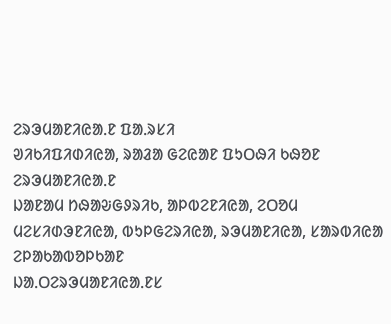ᱮᱨᱳᱢᱟᱱᱤᱭᱟᱹᱱ ᱯᱟᱹᱨᱥᱤ
ᱣᱤᱠᱤᱯᱤᱰᱤᱭᱟ, ᱨᱟᱲᱟ ᱜᱮᱭᱟᱱ ᱯᱩᱛᱷᱤ ᱠᱷᱚᱱ
ᱮᱨᱳᱢᱟᱱᱤᱭᱟᱹᱱ
ᱡᱟᱱᱟᱢ ᱴᱷᱟᱶᱜᱽᱨᱤᱠ, ᱟᱞᱵᱮᱱᱤᱭᱟ, ᱮᱛᱚᱢ ᱢᱮᱥᱤᱰᱳᱱᱤᱭᱟ, ᱵᱩᱞᱜᱮᱨᱤᱭᱟ, ᱨᱳᱢᱟᱱᱤᱭᱟ, ᱥᱟᱨᱵᱤᱭᱟ
ᱮᱞᱟᱠᱟᱵᱚᱞᱠᱟᱱ
ᱡᱟᱹᱛᱮᱨᱳᱢᱟᱱᱤᱭᱟᱹᱱᱥ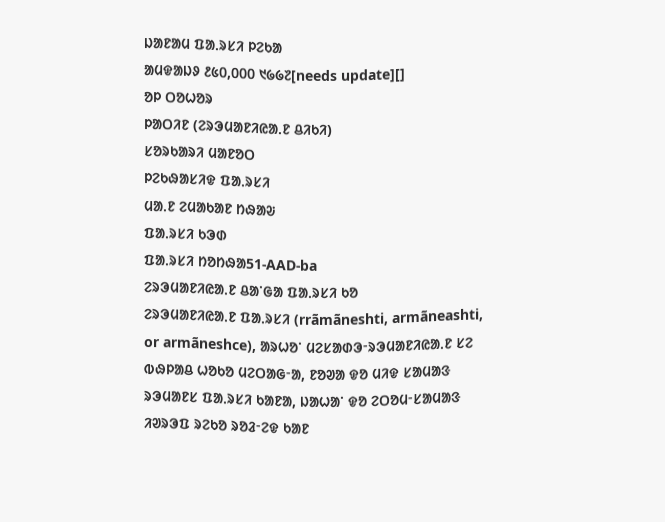ᱡᱟᱱᱟᱢ ᱯᱟᱹᱨᱥᱤ ᱞᱮᱠᱟ
ᱟᱢᱫᱟᱡᱽ ᱒᱕᱐,᱐᱐᱐ ᱑᱙᱙᱗[needs update][]
ᱚᱞ ᱛᱚᱦᱚᱨ
ᱞᱟᱛᱤᱱ (ᱮᱨᱳᱢᱟᱱᱤᱭᱟᱹᱱ ᱪᱤᱠᱤ)
ᱥᱚᱨᱠᱟᱨᱤ ᱢᱟᱱᱚᱛ
ᱞᱮᱠᱷᱟᱥᱤᱫ ᱯᱟᱹᱨᱥᱤ
ᱢᱟᱹᱱ ᱮᱢᱟᱠᱟᱱ ᱴᱷᱟᱶ
ᱯᱟᱹᱨᱥᱤ ᱠᱳᱰ
ᱯᱟᱹᱨᱥᱤ ᱴᱚᱴᱷᱟ51-AAD-ba
ᱮᱨᱳᱢᱟᱱᱤᱭᱟᱹᱱ ᱪᱟᱸᱜᱟ ᱯᱟᱹᱨᱥᱤ ᱠᱚ
ᱮᱨᱳᱢᱟᱱᱤᱭᱟᱹᱱ ᱯᱟᱹᱨᱥᱤ (rrãmãneshti, armãneashti, or armãneshce), ᱟᱨᱦᱚᱸ ᱢᱮᱥᱟᱰᱳᱼᱨᱳᱢᱟᱱᱤᱭᱟᱹᱱ ᱥᱮ ᱵᱷᱞᱟᱪ ᱦᱚᱠᱚ ᱢᱮᱛᱟᱜᱼᱟ, ᱱᱚᱣᱟ ᱫᱚ ᱢᱤᱫ ᱥᱟᱢᱟᱝ ᱨᱳᱢᱟᱱᱥ ᱯᱟᱹᱨᱥᱤ ᱠᱟᱱᱟ, ᱡᱟᱦᱟᱸ ᱫᱚ ᱮᱛᱚᱢᱼᱥᱟᱢᱟᱝ ᱤᱣᱨᱳᱯ ᱨᱮᱠᱚ ᱨᱚᱲᱼᱮᱫ ᱠᱟᱱ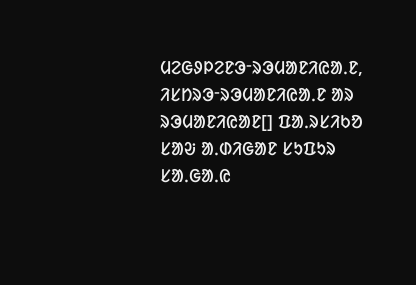ᱢᱮᱜᱽᱞᱮᱱᱳᱼᱨᱳᱢᱟᱱᱤᱭᱟᱹᱱ, ᱤᱥᱴᱨᱳᱼᱨᱳᱢᱟᱱᱤᱭᱟᱹᱱ ᱟᱨ ᱨᱳᱢᱟᱱᱤᱭᱟᱱ[] ᱯᱟᱹᱨᱥᱤᱠᱚ ᱥᱟᱶ ᱟᱹᱰᱤᱜᱟᱱ ᱥᱩᱯᱩᱨ ᱥᱟᱹᱜᱟᱹᱭ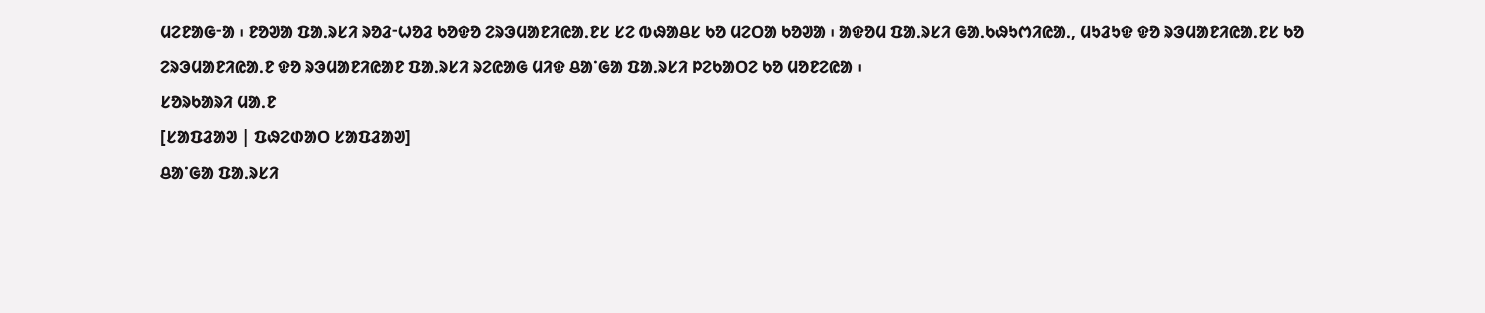ᱢᱮᱱᱟᱜᱼᱟ ᱾ ᱱᱚᱣᱟ ᱯᱟᱹᱨᱥᱤ ᱨᱚᱲᱼᱦᱚᱲ ᱠᱚᱫᱚ ᱮᱨᱳᱢᱟᱱᱤᱭᱟᱹᱱᱥ ᱥᱮ ᱵᱷᱟᱪᱥ ᱠᱚ ᱢᱮᱛᱟ ᱠᱚᱣᱟ ᱾ ᱟᱫᱚᱢ ᱯᱟᱹᱨᱥᱤ ᱜᱟᱹᱠᱷᱩᱬᱤᱭᱟᱹ, ᱢᱩᱲᱩᱫ ᱫᱚ ᱨᱳᱢᱟᱱᱤᱭᱟᱹᱱᱥ ᱠᱚ ᱮᱨᱳᱢᱟᱱᱤᱭᱟᱹᱱ ᱫᱚ ᱨᱳᱢᱟᱱᱤᱭᱟᱱ ᱯᱟᱹᱨᱥᱤ ᱨᱮᱭᱟᱜ ᱢᱤᱫ ᱪᱟᱸᱜᱟ ᱯᱟᱹᱨᱥᱤ ᱞᱮᱠᱟᱛᱮ ᱠᱚ ᱢᱚᱱᱮᱭᱟ ᱾
ᱥᱚᱨᱠᱟᱨᱤ ᱢᱟᱹᱱ
[ᱥᱟᱯᱲᱟᱣ | ᱯᱷᱮᱰᱟᱛ ᱥᱟᱯᱲᱟᱣ]
ᱪᱟᱸᱜᱟ ᱯᱟᱹᱨᱥᱤ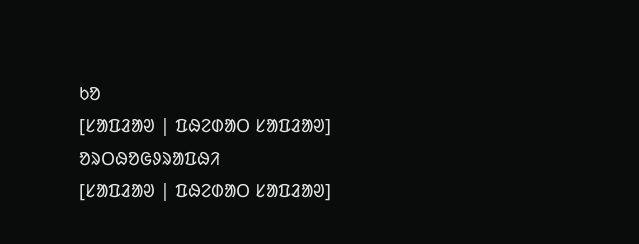ᱠᱚ
[ᱥᱟᱯᱲᱟᱣ | ᱯᱷᱮᱰᱟᱛ ᱥᱟᱯᱲᱟᱣ]
ᱚᱨᱛᱷᱚᱜᱽᱨᱟᱯᱷᱤ
[ᱥᱟᱯᱲᱟᱣ | ᱯᱷᱮᱰᱟᱛ ᱥᱟᱯᱲᱟᱣ]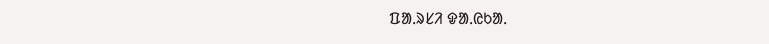ᱯᱟᱹᱨᱥᱤ ᱫᱟᱹᱭᱠᱟᱹ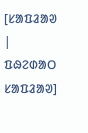[ᱥᱟᱯᱲᱟᱣ | ᱯᱷᱮᱰᱟᱛ ᱥᱟᱯᱲᱟᱣ]